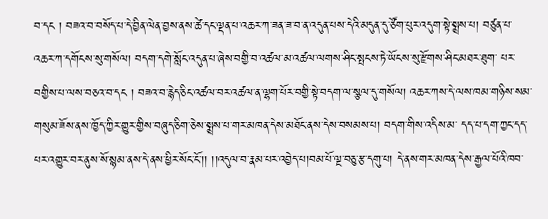བ་དང ། བཟའ་བ་བསོད་པ་དེ་བྱིན་ལེན་བྱས་ནས་ཚེ་དང་ལྡན་པ་འཆར་ཀ་ཟན་ཟ་བ་ན་འདུན་པས་དེའི་མདུན་དུ་ཙོག་པུར་འདུག་སྟེ་སྨྲས་པ། བཙུན་པ་འཆར་ཀ་དགོངས་སུ་གསོལ། བདག་དགེ་སློང་འདུན་པ་ཞེས་བགྱི་བ་འཚལ་མ་འཚལ་ལགས་ཤིང་སྤངས་ཏེ་ཡོངས་སུ་རྫོགས་ཤིང་མཐར་ཐུག་ པར་བགྱིས་པ་ལས་བཅའ་བ་དང ། བཟའ་བ་རྙེད་ཅིང་འཚལ་བར་འཚལ་ན་ལྷག་པོར་བགྱི་སྟེ་བདག་ལ་སྩལ་དུ་གསོལ། འཆར་ཀས་དེ་ལས་ཁམ་གཉིས་སམ་གསུམ་ཟོས་ནས་ཁྱོད་ཀྱིར་གྱུར་གྱིས་བཞུད་ཅིག་ཅེས་སྨྲས་པ་གར་མཁན་དེས་མཐོང་ནས་དེས་བསམས་པ། བདག་གིས་འདིས་མ་ དད་པ་དག་ཀྱང་དད་པར་འགྱུར་བར་ནུས་སོ་སྙམ་ནས་དེ་ནས་ཕྱིར་སོང་ངོ་།། །།འདུལ་བ་རྣམ་པར་འབྱེད་པ།བམ་པོ་ལྔ་བཅུ་རྩ་དགུ་པ། དེ་ནས་གར་མཁན་དེས་རྒྱལ་པོའི་ཁབ་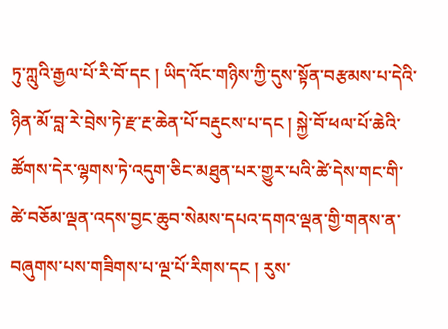ཏུ་ཀླུའི་རྒྱལ་པོ་རི་བོ་དང ། ཡིད་འོང་གཉིས་ཀྱི་དུས་སྟོན་བརྩམས་པ་དེའི་ཉིན་མོ་བླ་རེ་བྲེས་ཏེ་རྫ་རྔ་ཆེན་པོ་བརྡུངས་པ་དང ། སྐྱེ་བོ་ཕལ་པོ་ཆེའི་ཚོགས་དེར་ལྷགས་ཏེ་འདུག་ཅིང་མཐུན་པར་གྱུར་པའི་ཚེ་དེས་གང་གི་ཚེ་བཅོམ་ལྡན་འདས་བྱང་ཆུབ་སེམས་དཔའ་དགའ་ལྡན་གྱི་གནས་ན་བཞུགས་པས་གཟིགས་པ་ལྔ་པོ་རིགས་དང ། རུས་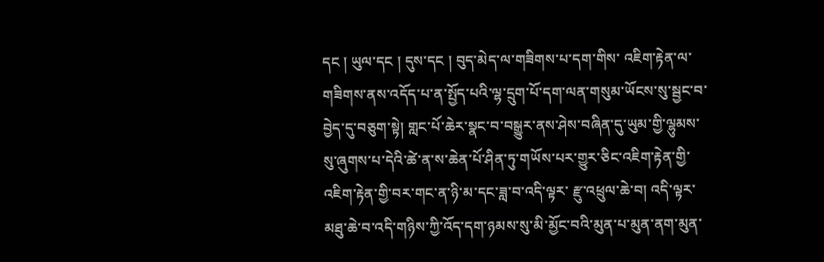དང ། ཡུལ་དང ། དུས་དང ། བུད་མེད་ལ་གཟིགས་པ་དག་གིས་ འཇིག་རྟེན་ལ་གཟིགས་ནས་འདོད་པ་ན་སྤྱོད་པའི་ལྷ་དྲུག་པོ་དག་ལན་གསུམ་ཡོངས་སུ་སྦྱང་བ་བྱེད་དུ་བཅུག་སྟེ། གླང་པོ་ཆེར་སྣང་བ་བསྒྱུར་ནས་ཤེས་བཞིན་དུ་ཡུམ་གྱི་ལྷུམས་སུ་ཞུགས་པ་དེའི་ཚེ་ན་ས་ཆེན་པོ་ཤིན་ཏུ་གཡོས་པར་གྱུར་ཅིང་འཇིག་རྟེན་གྱི་འཇིག་རྟེན་གྱི་བར་གང་ན་ཉི་མ་དང་ཟླ་བ་འདི་ལྟར་ རྫུ་འཕྲུལ་ཆེ་བ། འདི་ལྟར་མཐུ་ཆེ་བ་འདི་གཉིས་ཀྱི་འོད་དག་ཉམས་སུ་མི་མྱོང་བའི་མུན་པ་མུན་ནག་མུན་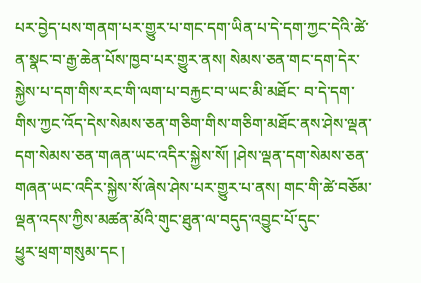པར་བྱེད་པས་གནག་པར་གྱུར་པ་གང་དག་ཡིན་པ་དེ་དག་ཀྱང་དེའི་ཚེ་ན་སྣང་བ་རྒྱ་ཆེན་པོས་ཁྱབ་པར་གྱུར་ནས། སེམས་ཅན་གང་དག་དེར་སྐྱེས་པ་དག་གིས་རང་གི་ལག་པ་བརྐྱང་བ་ཡང་མི་མཐོང་ བ་དེ་དག་གིས་ཀྱང་འོད་དེས་སེམས་ཅན་གཅིག་གིས་གཅིག་མཐོང་ནས་ཤེས་ལྡན་དག་སེམས་ཅན་གཞན་ཡང་འདིར་སྐྱེས་སོ། །ཤེས་ལྡན་དག་སེམས་ཅན་གཞན་ཡང་འདིར་སྐྱེས་སོ་ཞེས་ཤེས་པར་གྱུར་པ་ནས། གང་གི་ཚེ་བཅོམ་ལྡན་འདས་ཀྱིས་མཚན་མོའི་གུང་ཐུན་ལ་བདུད་འབྱུང་པོ་དུང་
ཕྱུར་ཕྲག་གསུམ་དང །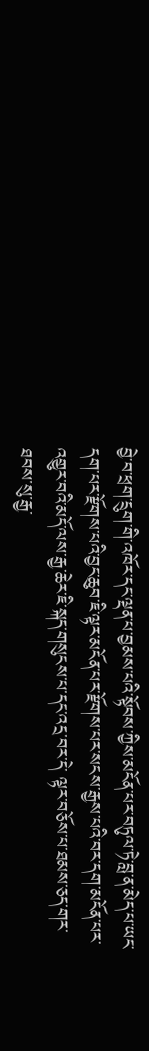བྱེ་བ་ཕྲག་དྲུག་གི་འཁོར་དང་ལྡན་པ་བྱམས་པའི་སྟོབས་ཀྱིས་མངོན་པར་བཏུལ་ཏེ་བླ་ན་མེད་པ་ཡང་དག་པར་རྫོགས་པའི་བྱང་ཆུབ་ཇི་ལྟར་མངོན་པར་རྫོགས་པར་སངས་རྒྱས་པའི་བར་དག་མངོན་པར་འགྱུར་བའི་མདོ་ལས་རྒྱ་ཆེར་ཇི་སྐད་གསུངས་པ་དང་འདྲ་བར་དེ་ ལྟར་བཅོས་པ་ཐམས་ཅད་གར་ཐབས་སུ་རྒྱ་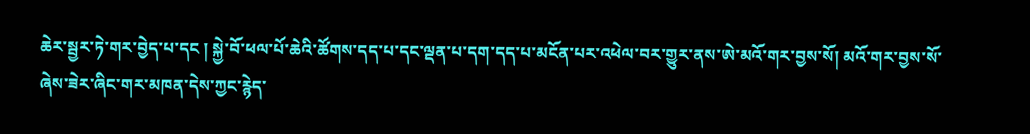ཆེར་སྦྱར་ཏེ་གར་བྱེད་པ་དང ། སྐྱེ་བོ་ཕལ་པོ་ཆེའི་ཚོགས་དད་པ་དང་ལྡན་པ་དག་དད་པ་མངོན་པར་འཕེལ་བར་གྱུར་ནས་ཨེ་མའོ་གར་བྱས་སོ། མའོ་གར་བྱས་སོ་ཞེས་ཟེར་ཞིང་གར་མཁན་དེས་ཀྱང་རྙེད་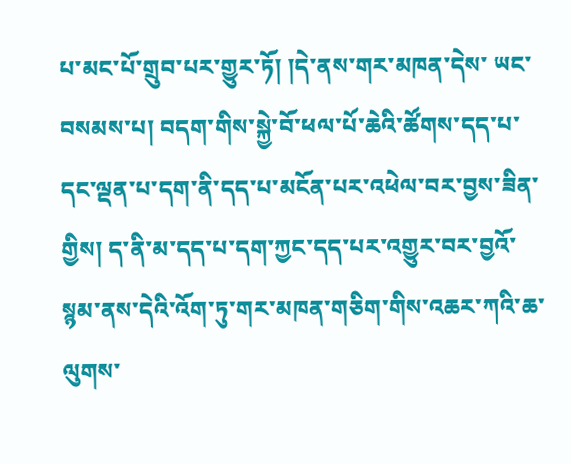པ་མང་པོ་གྲུབ་པར་གྱུར་ཏོ། །དེ་ནས་གར་མཁན་དེས་ ཡང་བསམས་པ། བདག་གིས་སྐྱེ་བོ་ཕལ་པོ་ཆེའི་ཚོགས་དད་པ་དང་ལྡན་པ་དག་ནི་དད་པ་མངོན་པར་འཕེལ་བར་བྱས་ཟིན་གྱིས། ད་ནི་མ་དད་པ་དག་ཀྱང་དད་པར་འགྱུར་བར་བྱའོ་སྙམ་ནས་དེའི་འོག་ཏུ་གར་མཁན་གཅིག་གིས་འཆར་ཀའི་ཆ་ལུགས་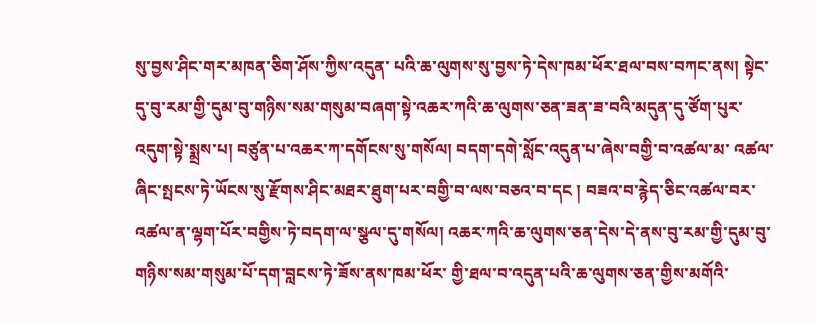སུ་བྱས་ཤིང་གར་མཁན་ཅིག་ཤོས་ཀྱིས་འདུན་ པའི་ཆ་ལུགས་སུ་བྱས་ཏེ་དེས་ཁམ་ཕོར་ཐལ་བས་བཀང་ནས། སྟེང་དུ་བུ་རམ་གྱི་དུམ་བུ་གཉིས་སམ་གསུམ་བཞག་སྟེ་འཆར་ཀའི་ཆ་ལུགས་ཅན་ཟན་ཟ་བའི་མདུན་དུ་ཙོག་པུར་འདུག་སྟེ་སྨྲས་པ། བཙུན་པ་འཆར་ཀ་དགོངས་སུ་གསོལ། བདག་དགེ་སློང་འདུན་པ་ཞེས་བགྱི་བ་འཚལ་མ་ འཚལ་ཞིང་སྤངས་ཏེ་ཡོངས་སུ་རྫོགས་ཤིང་མཐར་ཐུག་པར་བགྱི་བ་ལས་བཅའ་བ་དང ། བཟའ་བ་རྙེད་ཅིང་འཚལ་བར་འཚལ་ན་ལྷག་པོར་བགྱིས་ཏེ་བདག་ལ་སྩལ་དུ་གསོལ། འཆར་ཀའི་ཆ་ལུགས་ཅན་དེས་དེ་ནས་བུ་རམ་གྱི་དུམ་བུ་གཉིས་སམ་གསུམ་པོ་དག་བླངས་ཏེ་ཟོས་ནས་ཁམ་ཕོར་ གྱི་ཐལ་བ་འདུན་པའི་ཆ་ལུགས་ཅན་གྱིས་མགོའི་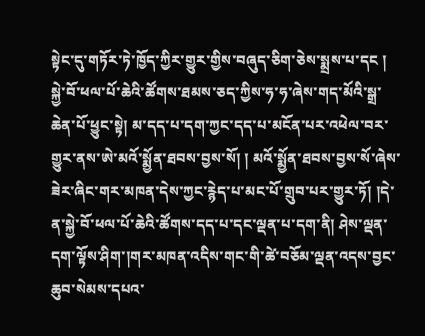སྟེང་དུ་གཏོར་ཏེ་ཁྱོད་ཀྱིར་གྱུར་གྱིས་བཞུད་ཅིག་ཅེས་སྨྲས་པ་དང ། སྐྱེ་བོ་ཕལ་པོ་ཆེའི་ཚོགས་ཐམས་ཅད་ཀྱིས་ཧ་ཧ་ཞེས་གད་མོའི་སྒྲ་ཆེན་པོ་ཕྱུང་སྟེ། མ་དད་པ་དག་ཀྱང་དད་པ་མངོན་པར་འཕེལ་བར་གྱུར་ནས་ཨེ་མའོ་སྨྱོན་ཐབས་བྱས་སོ། ། མའོ་སྨྱོན་ཐབས་བྱས་སོ་ཞེས་ཟེར་ཞིང་གར་མཁན་དེས་ཀྱང་རྙེད་པ་མང་པོ་གྲུབ་པར་གྱུར་ཏོ། །དེ་ན་སྐྱེ་བོ་ཕལ་པོ་ཆེའི་ཚོགས་དད་པ་དང་ལྡན་པ་དག་ནི། ཤེས་ལྡན་དག་ལྟོས་ཤིག་།གར་མཁན་འདིས་གང་གི་ཚེ་བཅོམ་ལྡན་འདས་བྱང་ཆུབ་སེམས་དཔའ་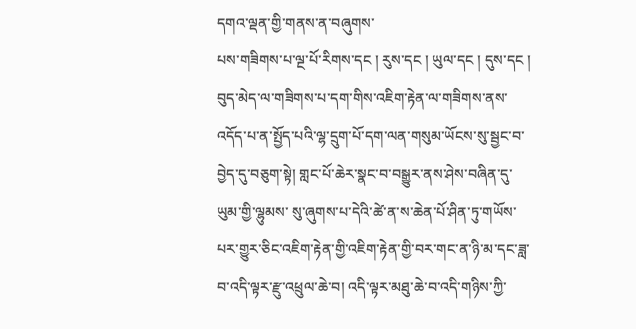དགའ་ལྡན་གྱི་གནས་ན་བཞུགས་
པས་གཟིགས་པ་ལྔ་པོ་རིགས་དང ། རུས་དང ། ཡུལ་དང ། དུས་དང ། བུད་མེད་ལ་གཟིགས་པ་དག་གིས་འཇིག་རྟེན་ལ་གཟིགས་ནས་འདོད་པ་ན་སྤྱོད་པའི་ལྷ་དྲུག་པོ་དག་ལན་གསུམ་ཡོངས་སུ་སྦྱང་བ་བྱེད་དུ་བཅུག་སྟེ། གླང་པོ་ཆེར་སྣང་བ་བསྒྱུར་ནས་ཤེས་བཞིན་དུ་ཡུམ་གྱི་ལྷུམས་ སུ་ཞུགས་པ་དེའི་ཚེ་ན་ས་ཆེན་པོ་ཤིན་ཏུ་གཡོས་པར་གྱུར་ཅིང་འཇིག་རྟེན་གྱི་འཇིག་རྟེན་གྱི་བར་གང་ན་ཉི་མ་དང་ཟླ་བ་འདི་ལྟར་རྫུ་འཕྲུལ་ཆེ་བ། འདི་ལྟར་མཐུ་ཆེ་བ་འདི་གཉིས་ཀྱི་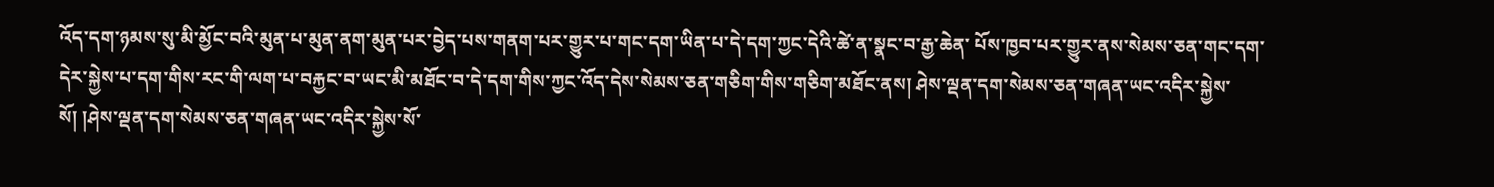འོད་དག་ཉམས་སུ་མི་མྱོང་བའི་མུན་པ་མུན་ནག་མུན་པར་བྱེད་པས་གནག་པར་གྱུར་པ་གང་དག་ཡིན་པ་དེ་དག་ཀྱང་དེའི་ཚེ་ན་སྣང་བ་རྒྱ་ཆེན་ པོས་ཁྱབ་པར་གྱུར་ནས་སེམས་ཅན་གང་དག་དེར་སྐྱེས་པ་དག་གིས་རང་གི་ལག་པ་བརྐྱང་བ་ཡང་མི་མཐོང་བ་དེ་དག་གིས་ཀྱང་འོད་དེས་སེམས་ཅན་གཅིག་གིས་གཅིག་མཐོང་ནས། ཤེས་ལྡན་དག་སེམས་ཅན་གཞན་ཡང་འདིར་སྐྱེས་སོ། །ཤེས་ལྡན་དག་སེམས་ཅན་གཞན་ཡང་འདིར་སྐྱེས་སོ་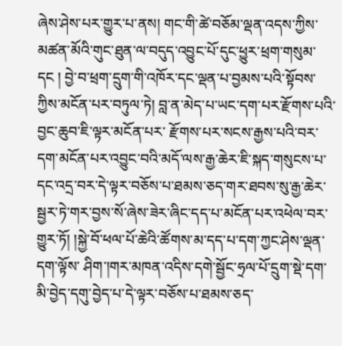ཞེས་ཤེས་པར་གྱུར་པ་ནས། གང་གི་ཚེ་བཅོམ་ལྡན་འདས་ཀྱིས་མཚན་མོའི་གུང་ཐུན་ལ་བདུད་འབྱུང་པོ་དུང་ཕྱུར་ཕྲག་གསུམ་དང ། བྱེ་བ་ཕྲག་དྲུག་གི་འཁོར་དང་ལྡན་པ་བྱམས་པའི་སྟོབས་ཀྱིས་མངོན་པར་བཏུལ་ཏེ། བླ་ན་མེད་པ་ཡང་དག་པར་རྫོགས་པའི་བྱང་ཆུབ་ཇི་ལྟར་མངོན་པར་ རྫོགས་པར་སངས་རྒྱས་པའི་བར་དག་མངོན་པར་འབྱུང་བའི་མདོ་ལས་རྒྱ་ཆེར་ཇི་སྐད་གསུངས་པ་དང་འདྲ་བར་དེ་ལྟར་བཅོས་པ་ཐམས་ཅད་གར་ཐབས་སུ་རྒྱ་ཆེར་སྦྱར་ཏེ་གར་བྱས་སོ་ཞེས་ཟེར་ཞིང་དད་པ་མངོན་པར་འཕེལ་བར་གྱུར་ཏོ། །སྐྱེ་བོ་ཕལ་པོ་ཆེའི་ཚོགས་མ་དད་པ་དག་ཀྱང་ཤེས་ལྡན་དག་ལྟོས་ ཤིག་།གར་མཁན་འདིས་དགེ་སྦྱོང་ཧྲལ་པོ་དྲུག་སྡེ་དག་མི་བྱེད་དགུ་བྱེད་པ་དེ་ལྟར་བཅོས་པ་ཐམས་ཅད་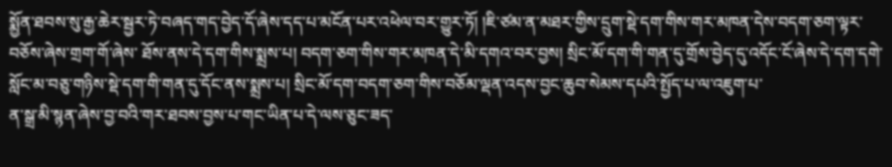སྨྱོན་ཐབས་སུ་རྒྱ་ཆེར་སྦྱར་ཏེ་བཞད་གད་བྱེད་དོ་ཞེས་དད་པ་མངོན་པར་འཕེལ་བར་གྱུར་ཏོ། །ཇི་ཙམ་ན་མཐར་གྱིས་དྲུག་སྡེ་དག་གིས་གར་མཁན་དེས་བདག་ཅག་ལྟར་བཅོས་ཞེས་གྲག་གོ་ཞེས་ ཐོས་ནས་དེ་དག་གིས་སྨྲས་པ། བདག་ཅག་གིས་གར་མཁན་དེ་མི་དགའ་བར་བྱས། སྲིང་མོ་དག་གི་གན་དུ་གྲོས་བྱེད་དུ་འདོང་ངོ་ཞེས་དེ་དག་དགེ་སློང་མ་བཅུ་གཉིས་སྡེ་དག་གི་གན་དུ་དོང་ནས་སྨྲས་པ། སྲིང་མོ་དག་བདག་ཅག་གིས་བཅོམ་ལྡན་འདས་བྱང་ཆུབ་སེམས་དཔའི་སྤྱོད་པ་ལ་འཇུག་པ་
ན་སྒྲ་མི་སྙན་ཞེས་བྱ་བའི་གར་ཐབས་བྱས་པ་གང་ཡིན་པ་དེ་ལས་ཅུང་ཟད་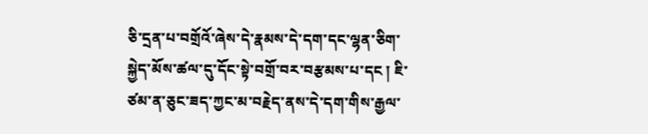ཅི་དྲན་པ་བགྲོའོ་ཞེས་དེ་རྣམས་དེ་དག་དང་ལྷན་ཅིག་སྐྱེད་མོས་ཚལ་དུ་དོང་སྟེ་བགྲོ་བར་བརྩམས་པ་དང ། ཇི་ཙམ་ན་ཅུང་ཟད་ཀྱང་མ་བརྗེད་ནས་དེ་དག་གིས་རྒྱལ་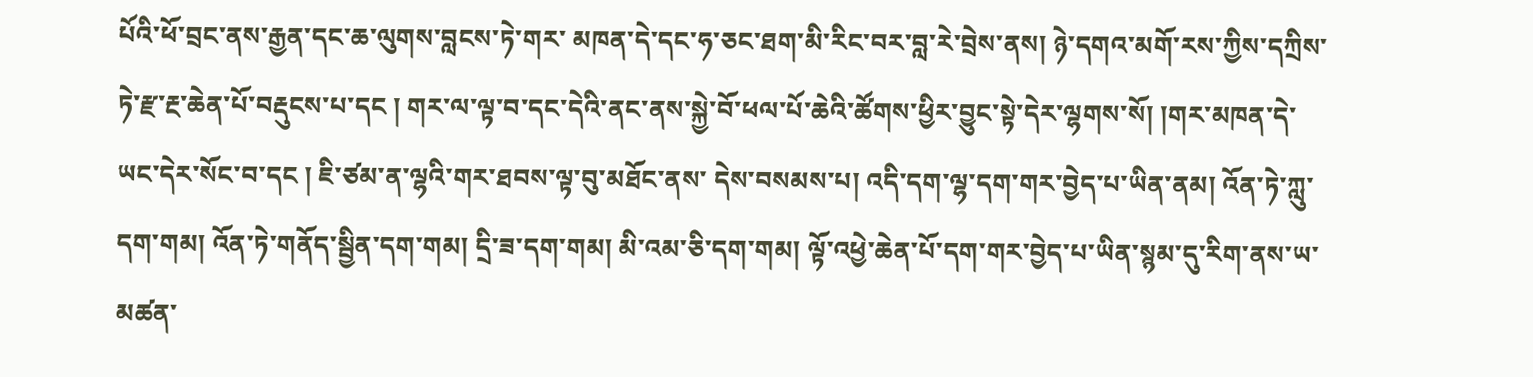པོའི་ཕོ་བྲང་ནས་རྒྱན་དང་ཆ་ལུགས་བླངས་ཏེ་གར་ མཁན་དེ་དང་ཧ་ཅང་ཐག་མི་རིང་བར་བླ་རེ་བྲེས་ནས། ཉེ་དགའ་མགོ་རས་ཀྱིས་དཀྲིས་ཏེ་རྫ་རྔ་ཆེན་པོ་བརྡུངས་པ་དང ། གར་ལ་ལྟ་བ་དང་དེའི་ནང་ནས་སྐྱེ་བོ་ཕལ་པོ་ཆེའི་ཚོགས་ཕྱིར་བྱུང་སྟེ་དེར་ལྷགས་སོ། །གར་མཁན་དེ་ཡང་དེར་སོང་བ་དང ། ཇི་ཙམ་ན་ལྷའི་གར་ཐབས་ལྟ་བུ་མཐོང་ནས་ དེས་བསམས་པ། འདི་དག་ལྷ་དག་གར་བྱེད་པ་ཡིན་ནམ། འོན་ཏེ་ཀླུ་དག་གམ། འོན་ཏེ་གནོད་སྦྱིན་དག་གམ། དྲི་ཟ་དག་གམ། མི་འམ་ཅི་དག་གམ། ལྟོ་འཕྱེ་ཆེན་པོ་དག་གར་བྱེད་པ་ཡིན་སྙམ་དུ་རིག་ནས་ཡ་མཚན་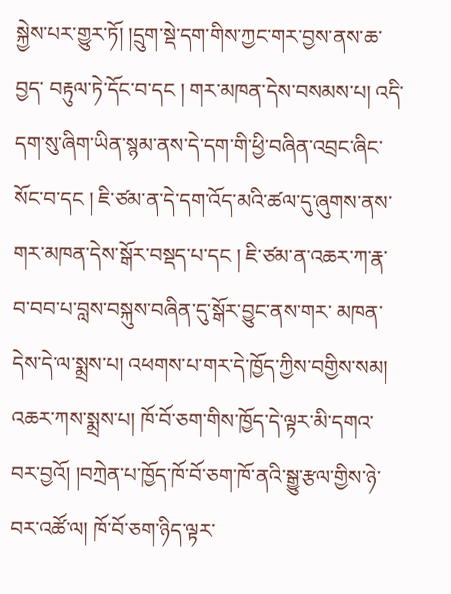སྐྱེས་པར་གྱུར་ཏོ། །དྲུག་སྡེ་དག་གིས་ཀྱང་གར་བྱས་ནས་ཆ་བྱད་ བརྟུལ་ཏེ་དོང་བ་དང ། གར་མཁན་དེས་བསམས་པ། འདི་དག་སུ་ཞིག་ཡིན་སྙམ་ནས་དེ་དག་གི་ཕྱི་བཞིན་འབྲང་ཞིང་སོང་བ་དང ། ཇི་ཙམ་ན་དེ་དག་འོད་མའི་ཚལ་དུ་ཞུགས་ནས་གར་མཁན་དེས་སྒོར་བསྡད་པ་དང ། ཇི་ཙམ་ན་འཆར་ཀ་རྣ་བ་བབ་པ་བླས་བསྐུས་བཞིན་དུ་སྒོར་བྱུང་ནས་གར་ མཁན་དེས་དེ་ལ་སྨྲས་པ། འཕགས་པ་གར་དེ་ཁྱོད་ཀྱིས་བགྱིས་སམ། འཆར་ཀས་སྨྲས་པ། ཁོ་བོ་ཅག་གིས་ཁྱོད་དེ་ལྟར་མི་དགའ་བར་བྱའོ། །བཀྲེན་པ་ཁྱོད་ཁོ་བོ་ཅག་ཁོ་ནའི་སྒྱུ་རྩལ་གྱིས་ཉེ་བར་འཚོ་ལ། ཁོ་བོ་ཅག་ཉིད་ལྟར་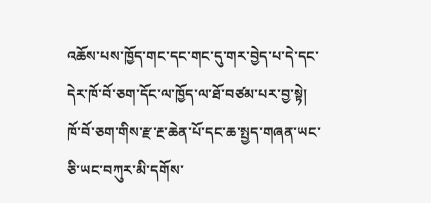འཆོས་པས་ཁྱོད་གང་དང་གང་དུ་གར་བྱེད་པ་དེ་དང་ དེར་ཁོ་བོ་ཅག་དོང་ལ་ཁྱོད་ལ་ཐོ་བཙམ་པར་བྱ་སྟེ། ཁོ་བོ་ཅག་གིས་རྫ་རྔ་ཆེན་པོ་དང་ཆ་སྤྱད་གཞན་ཡང་ཅི་ཡང་བཀུར་མི་དགོས་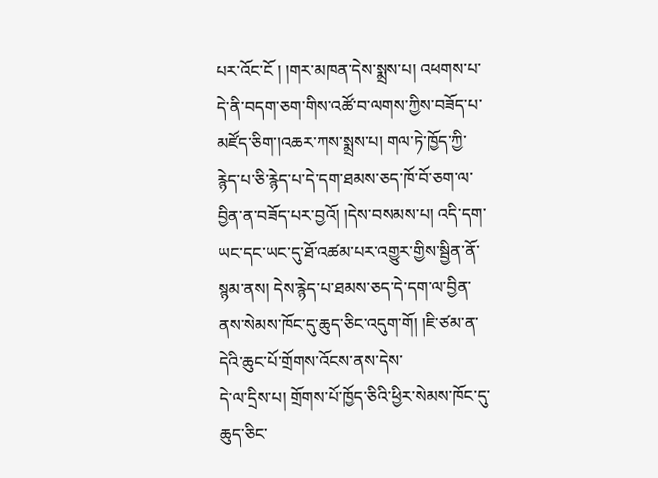པར་འོང་ངོ ། །གར་མཁན་དེས་སྨྲས་པ། འཕགས་པ་དེ་ནི་བདག་ཅག་གིས་འཚོ་བ་ལགས་ཀྱིས་བཟོད་པ་མཛོད་ཅིག་།འཆར་ཀས་སྨྲས་པ། གལ་ཏེ་ཁྱོད་ཀྱི་ རྙེད་པ་ཅི་རྙེད་པ་དེ་དག་ཐམས་ཅད་ཁོ་བོ་ཅག་ལ་བྱིན་ན་བཟོད་པར་བྱའོ། །དེས་བསམས་པ། འདི་དག་ཡང་དང་ཡང་དུ་ཐོ་འཚམ་པར་འགྱུར་གྱིས་སྦྱིན་ནོ་སྙམ་ནས། དེས་རྙེད་པ་ཐམས་ཅད་དེ་དག་ལ་བྱིན་ནས་སེམས་ཁོང་དུ་ཆུད་ཅིང་འདུག་གོ། །ཇི་ཙམ་ན་དེའི་ཆུང་པོ་གྲོགས་འོངས་ནས་དེས་
དེ་ལ་དྲིས་པ། གྲོགས་པོ་ཁྱོད་ཅིའི་ཕྱིར་སེམས་ཁོང་དུ་ཆུད་ཅིང་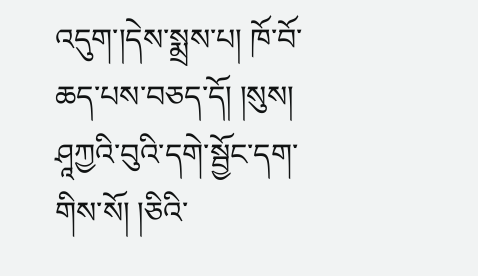འདུག་།དེས་སྨྲས་པ། ཁོ་བོ་ཆད་པས་བཅད་དོ། །སུས། ཤཱཀྱའི་བུའི་དགེ་སྦྱོང་དག་གིས་སོ། །ཅིའི་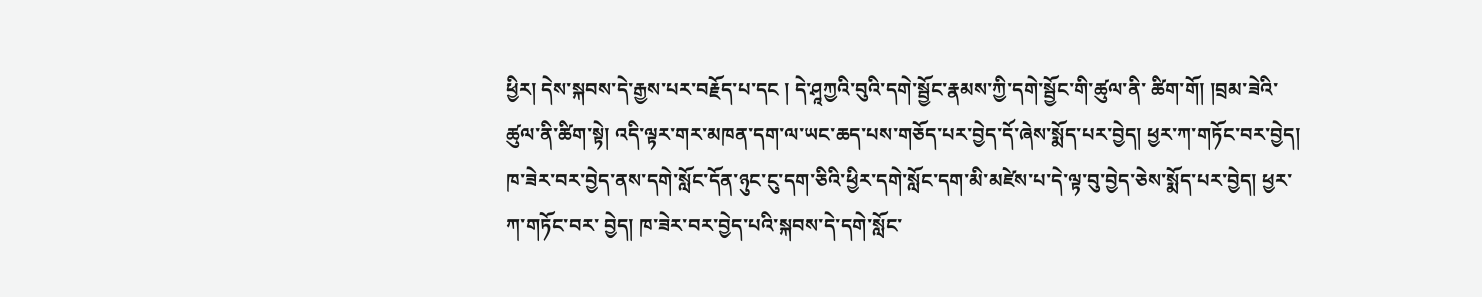ཕྱིར། དེས་སྐབས་དེ་རྒྱས་པར་བརྗོད་པ་དང ། དེ་ཤཱཀྱའི་བུའི་དགེ་སྦྱོང་རྣམས་ཀྱི་དགེ་སྦྱོང་གི་ཚུལ་ནི་ ཚིག་གོ། །བྲམ་ཟེའི་ཚུལ་ནི་ཚིག་སྟེ། འདི་ལྟར་གར་མཁན་དག་ལ་ཡང་ཆད་པས་གཅོད་པར་བྱེད་དོ་ཞེས་སྨོད་པར་བྱེད། ཕྱར་ཀ་གཏོང་བར་བྱེད། ཁ་ཟེར་བར་བྱེད་ནས་དགེ་སློང་དོན་ཉུང་ངུ་དག་ཅིའི་ཕྱིར་དགེ་སློང་དག་མི་མཛེས་པ་དེ་ལྟ་བུ་བྱེད་ཅེས་སྨོད་པར་བྱེད། ཕྱར་ཀ་གཏོང་བར་ བྱེད། ཁ་ཟེར་བར་བྱེད་པའི་སྐབས་དེ་དགེ་སློང་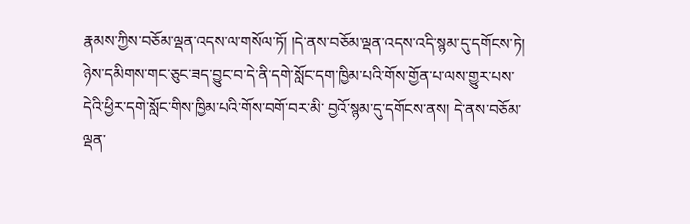རྣམས་ཀྱིས་བཅོམ་ལྡན་འདས་ལ་གསོལ་ཏོ། །དེ་ནས་བཅོམ་ལྡན་འདས་འདི་སྙམ་དུ་དགོངས་ཏེ། ཉེས་དམིགས་གང་ཅུང་ཟད་བྱུང་བ་དེ་ནི་དགེ་སློང་དག་ཁྱིམ་པའི་གོས་གྱོན་པ་ལས་གྱུར་པས་དེའི་ཕྱིར་དགེ་སློང་གིས་ཁྱིམ་པའི་གོས་བགོ་བར་མི་ བྱའོ་སྙམ་དུ་དགོངས་ནས། དེ་ནས་བཅོམ་ལྡན་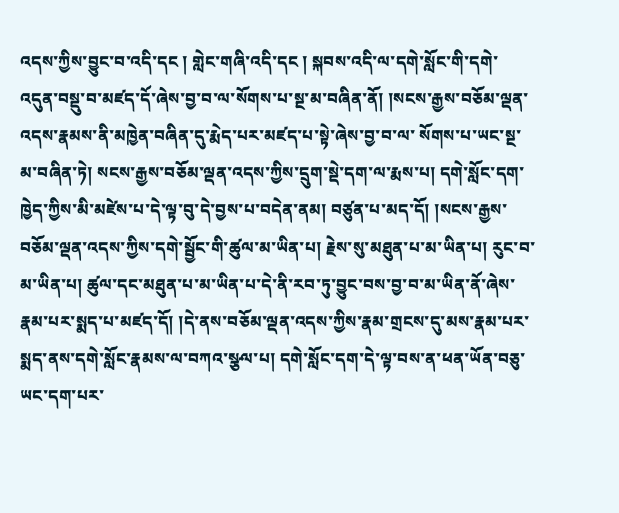འདས་ཀྱིས་བྱུང་བ་འདི་དང ། གླེང་གཞི་འདི་དང ། སྐབས་འདི་ལ་དགེ་སློང་གི་དགེ་འདུན་བསྡུ་བ་མཛད་དོ་ཞེས་བྱ་བ་ལ་སོགས་པ་སྔ་མ་བཞིན་ནོ། །སངས་རྒྱས་བཅོམ་ལྡན་འདས་རྣམས་ནི་མཁྱེན་བཞིན་དུ་རྨེད་པར་མཛད་པ་སྟེ་ཞེས་བྱ་བ་ལ་ སོགས་པ་ཡང་སྔ་མ་བཞིན་ཏེ། སངས་རྒྱས་བཅོམ་ལྡན་འདས་ཀྱིས་དྲུག་སྡེ་དག་ལ་རྨས་པ། དགེ་སློང་དག་ཁྱེད་ཀྱིས་མི་མཛེས་པ་དེ་ལྟ་བུ་དེ་བྱས་པ་བདེན་ནམ། བཙུན་པ་མད་དོ། །སངས་རྒྱས་བཅོམ་ལྡན་འདས་ཀྱིས་དགེ་སྦྱོང་གི་ཚུལ་མ་ཡིན་པ། རྗེས་སུ་མཐུན་པ་མ་ཡིན་པ། རུང་བ་མ་ཡིན་པ། ཚུལ་དང་མཐུན་པ་མ་ཡིན་པ་དེ་ནི་རབ་ཏུ་བྱུང་བས་བྱ་བ་མ་ཡིན་ནོ་ཞེས་རྣམ་པར་སྨད་པ་མཛད་དོ། །དེ་ནས་བཅོམ་ལྡན་འདས་ཀྱིས་རྣམ་གྲངས་དུ་མས་རྣམ་པར་སྨད་ནས་དགེ་སློང་རྣམས་ལ་བཀའ་སྩལ་པ། དགེ་སློང་དག་དེ་ལྟ་བས་ན་ཕན་ཡོན་བཅུ་ཡང་དག་པར་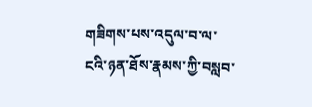གཟིགས་པས་འདུལ་བ་ལ་ངའི་ཉན་ཐོས་རྣམས་ཀྱི་བསླབ་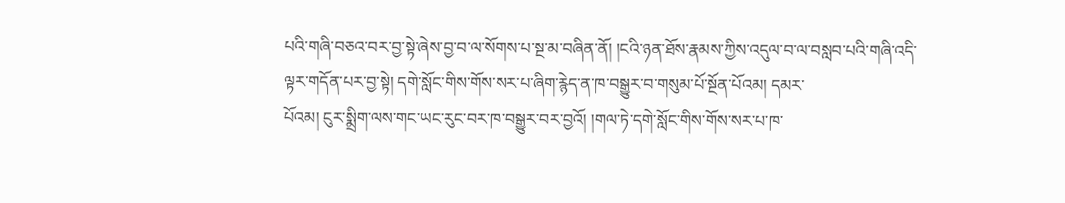པའི་གཞི་བཅའ་བར་བྱ་སྟེ་ཞེས་བྱ་བ་ལ་སོགས་པ་སྔ་མ་བཞིན་ནོ། །ངའི་ཉན་ཐོས་རྣམས་ཀྱིས་འདུལ་བ་ལ་བསླབ་པའི་གཞི་འདི་ལྟར་གདོན་པར་བྱ་སྟེ། དགེ་སློང་གིས་གོས་སར་པ་ཞིག་རྙེད་ན་ཁ་བསྒྱུར་བ་གསུམ་པོ་སྔོན་པོའམ། དམར་
པོའམ། ངུར་སྨྲིག་ལས་གང་ཡང་རུང་བར་ཁ་བསྒྱུར་བར་བྱའོ། །གལ་ཏེ་དགེ་སློང་གིས་གོས་སར་པ་ཁ་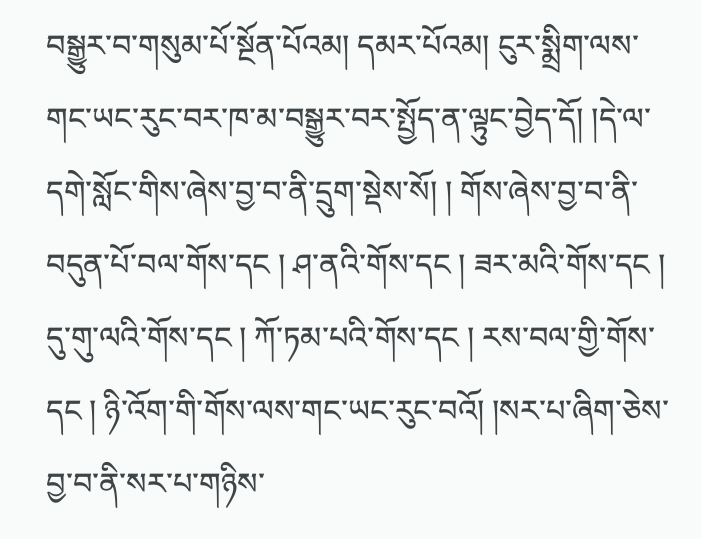བསྒྱུར་བ་གསུམ་པོ་སྔོན་པོའམ། དམར་པོའམ། ངུར་སྨྲིག་ལས་གང་ཡང་རུང་བར་ཁ་མ་བསྒྱུར་བར་སྤྱོད་ན་ལྟུང་བྱེད་དོ། །དེ་ལ་དགེ་སློང་གིས་ཞེས་བྱ་བ་ནི་དྲུག་སྡེས་སོ། ། གོས་ཞེས་བྱ་བ་ནི་བདུན་པོ་བལ་གོས་དང ། ཤ་ནའི་གོས་དང ། ཟར་མའི་གོས་དང ། དུ་གུ་ལའི་གོས་དང ། ཀོ་ཏམ་པའི་གོས་དང ། རས་བལ་གྱི་གོས་དང ། ཉི་འོག་གི་གོས་ལས་གང་ཡང་རུང་བའོ། །སར་པ་ཞིག་ཅེས་བྱ་བ་ནི་སར་པ་གཉིས་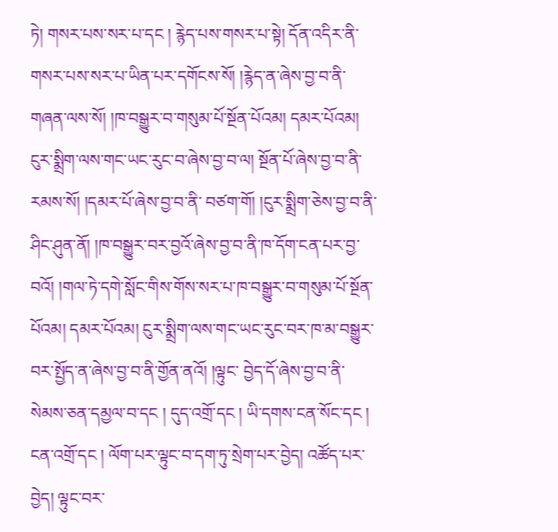ཏེ། གསར་པས་སར་པ་དང ། རྙེད་པས་གསར་པ་སྟེ། དོན་འདིར་ནི་གསར་པས་སར་པ་ཡིན་པར་དགོངས་སོ། །རྙེད་ན་ཞེས་བྱ་བ་ནི་གཞན་ལས་སོ། །ཁ་བསྒྱུར་བ་གསུམ་པོ་སྔོན་པོའམ། དམར་པོའམ། ངུར་སྨྲིག་ལས་གང་ཡང་རུང་བ་ཞེས་བྱ་བ་ལ། སྔོན་པོ་ཞེས་བྱ་བ་ནི་རམས་སོ། །དམར་པོ་ཞེས་བྱ་བ་ནི་ བཙག་གོ། །ངུར་སྨྲིག་ཅེས་བྱ་བ་ནི་ཤིང་ཤུན་ནོ། །ཁ་བསྒྱུར་བར་བྱའོ་ཞེས་བྱ་བ་ནི་ཁ་དོག་ངན་པར་བྱ་བའོ། །གལ་ཏེ་དགེ་སློང་གིས་གོས་སར་པ་ཁ་བསྒྱུར་བ་གསུམ་པོ་སྔོན་པོའམ། དམར་པོའམ། ངུར་སྨྲིག་ལས་གང་ཡང་རུང་བར་ཁ་མ་བསྒྱུར་བར་སྤྱོད་ན་ཞེས་བྱ་བ་ནི་གྱོན་ནའོ། །ལྟུང་ བྱེད་དོ་ཞེས་བྱ་བ་ནི་སེམས་ཅན་དམྱལ་བ་དང ། དུད་འགྲོ་དང ། ཡི་དགས་ངན་སོང་དང ། ངན་འགྲོ་དང ། ལོག་པར་ལྟུང་བ་དག་ཏུ་སྲེག་པར་བྱེད། འཚོད་པར་བྱེད། ལྟུང་བར་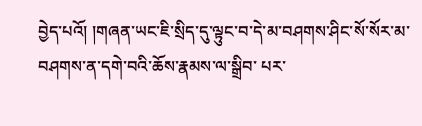བྱེད་པའོ། །གཞན་ཡང་ཇི་སྲིད་དུ་ལྟུང་བ་དེ་མ་བཤགས་ཤིང་སོ་སོར་མ་བཤགས་ན་དགེ་བའི་ཆོས་རྣམས་ལ་སྒྲིབ་ པར་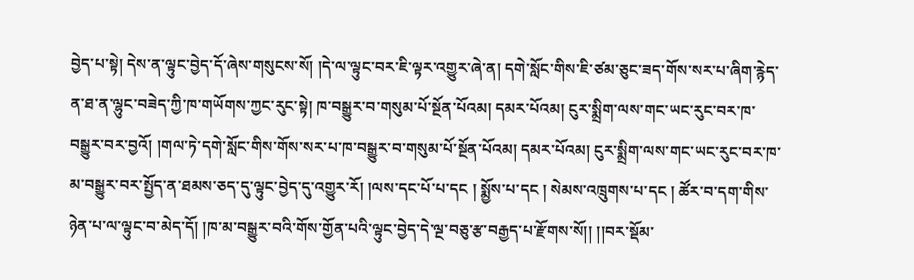བྱེད་པ་སྟེ། དེས་ན་ལྟུང་བྱེད་དོ་ཞེས་གསུངས་སོ། །དེ་ལ་ལྟུང་བར་ཇི་ལྟར་འགྱུར་ཞེ་ན། དགེ་སློང་གིས་ཇི་ཙམ་ཅུང་ཟད་གོས་སར་པ་ཞིག་རྙེད་ན་ཐ་ན་ལྷུང་བཟེད་ཀྱི་ཁ་གཡོགས་ཀྱང་རུང་སྟེ། ཁ་བསྒྱུར་བ་གསུམ་པོ་སྔོན་པོའམ། དམར་པོའམ། ངུར་སྨྲིག་ལས་གང་ཡང་རུང་བར་ཁ་ བསྒྱུར་བར་བྱའོ། །གལ་ཏེ་དགེ་སློང་གིས་གོས་སར་པ་ཁ་བསྒྱུར་བ་གསུམ་པོ་སྔོན་པོའམ། དམར་པོའམ། ངུར་སྨྲིག་ལས་གང་ཡང་རུང་བར་ཁ་མ་བསྒྱུར་བར་སྤྱོད་ན་ཐམས་ཅད་དུ་ལྟུང་བྱེད་དུ་འགྱུར་རོ། །ལས་དང་པོ་པ་དང ། སྨྱོས་པ་དང ། སེམས་འཁྲུགས་པ་དང ། ཚོར་བ་དག་གིས་
ཉེན་པ་ལ་ལྟུང་བ་མེད་དོ། །ཁ་མ་བསྒྱུར་བའི་གོས་གྱོན་པའི་ལྟུང་བྱེད་དེ་ལྔ་བཅུ་རྩ་བརྒྱད་པ་རྫོགས་སོ།། །།བར་སྡོམ་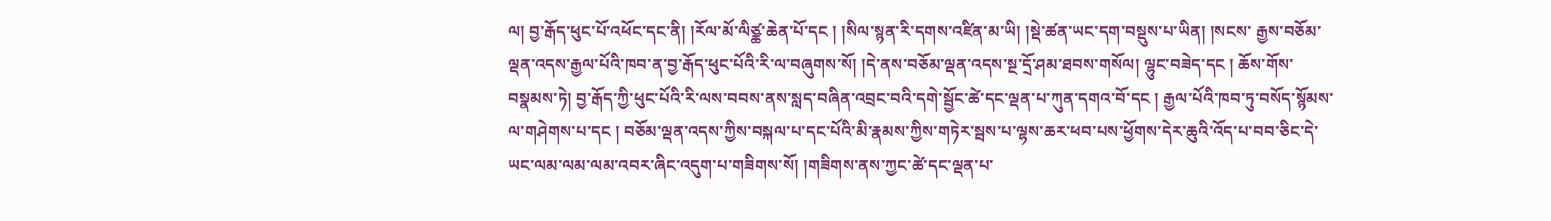ལ། བྱ་རྒོད་ཕུང་པོ་འཕོང་དང་ནི། །རོལ་མོ་ལིཙྪ་ཆེན་པོ་དང ། །སིལ་སྙན་རི་དགས་འཛིན་མ་ཡི། །སྡེ་ཚན་ཡང་དག་བསྡུས་པ་ཡིན། །སངས་ རྒྱས་བཅོམ་ལྡན་འདས་རྒྱལ་པོའི་ཁབ་ན་བྱ་རྒོད་ཕུང་པོའི་རི་ལ་བཞུགས་སོ། །དེ་ནས་བཅོམ་ལྡན་འདས་སྔ་དྲོ་ཤམ་ཐབས་གསོལ། ལྷུང་བཟེད་དང ། ཆོས་གོས་བསྣམས་ཏེ། བྱ་རྒོད་ཀྱི་ཕུང་པོའི་རི་ལས་བབས་ནས་སླད་བཞིན་འབྲང་བའི་དགེ་སྦྱོང་ཚེ་དང་ལྡན་པ་ཀུན་དགའ་བོ་དང ། རྒྱལ་པོའི་ཁབ་ཏུ་བསོད་སྙོམས་ལ་གཤེགས་པ་དང ། བཅོམ་ལྡན་འདས་ཀྱིས་བསྐལ་པ་དང་པོའི་མི་རྣམས་ཀྱིས་གཏེར་སྦས་པ་ལྷས་ཆར་ཕབ་པས་ཕྱོགས་དེར་ཆུའི་འོད་པ་བབ་ཅིང་དེ་ཡང་ལམ་ལམ་ལམ་འབར་ཞིང་འདུག་པ་གཟིགས་སོ། །གཟིགས་ནས་ཀྱང་ཚེ་དང་ལྡན་པ་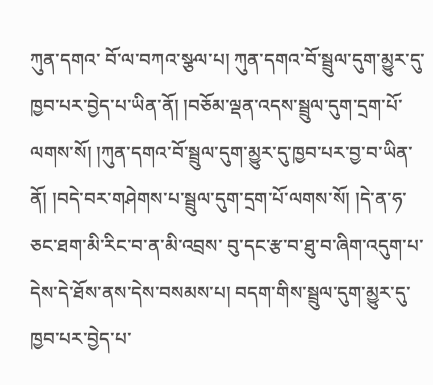ཀུན་དགའ་ བོ་ལ་བཀའ་སྩལ་པ། ཀུན་དགའ་བོ་སྦྲུལ་དུག་མྱུར་དུ་ཁྱབ་པར་བྱེད་པ་ཡིན་ནོ། །བཅོམ་ལྡན་འདས་སྦྲུལ་དུག་དྲག་པོ་ལགས་སོ། །ཀུན་དགའ་བོ་སྦྲུལ་དུག་མྱུར་དུ་ཁྱབ་པར་བྱ་བ་ཡིན་ནོ། །བདེ་བར་གཤེགས་པ་སྦྲུལ་དུག་དྲག་པོ་ལགས་སོ། །དེ་ན་ཧ་ཅང་ཐག་མི་རིང་བ་ན་མི་འབྲས་ བུ་དང་རྩ་བ་ཐུ་བ་ཞིག་འདུག་པ་དེས་དེ་ཐོས་ནས་དེས་བསམས་པ། བདག་གིས་སྦྲུལ་དུག་མྱུར་དུ་ཁྱབ་པར་བྱེད་པ་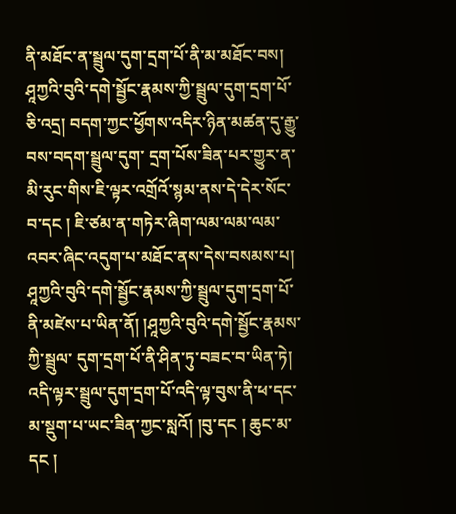ནི་མཐོང་ན་སྦྲུལ་དུག་དྲག་པོ་ནི་མ་མཐོང་བས། ཤཱཀྱའི་བུའི་དགེ་སྦྱོང་རྣམས་ཀྱི་སྦྲུལ་དུག་དྲག་པོ་ཅི་འདྲ། བདག་ཀྱང་ཕྱོགས་འདིར་ཉིན་མཚན་དུ་རྒྱུ་བས་བདག་སྦྲུལ་དུག་ དྲག་པོས་ཟིན་པར་གྱུར་ན་མི་རུང་གིས་ཇི་ལྟར་འགྲོའོ་སྙམ་ནས་དེ་དེར་སོང་བ་དང ། ཇི་ཙམ་ན་གཏེར་ཞིག་ལམ་ལམ་ལམ་འབར་ཞིང་འདུག་པ་མཐོང་ནས་དེས་བསམས་པ། ཤཱཀྱའི་བུའི་དགེ་སྦྱོང་རྣམས་ཀྱི་སྦྲུལ་དུག་དྲག་པོ་ནི་མཛེས་པ་ཡིན་ནོ། །ཤཱཀྱའི་བུའི་དགེ་སྦྱོང་རྣམས་ཀྱི་སྦྲུལ་ དུག་དྲག་པོ་ནི་ཤིན་ཏུ་བཟང་བ་ཡིན་ཏེ། འདི་ལྟར་སྦྲུལ་དུག་དྲག་པོ་འདི་ལྟ་བུས་ནི་ཕ་དང་མ་སྡུག་པ་ཡང་ཟིན་ཀྱང་སླའོ། །བུ་དང ། ཆུང་མ་དང །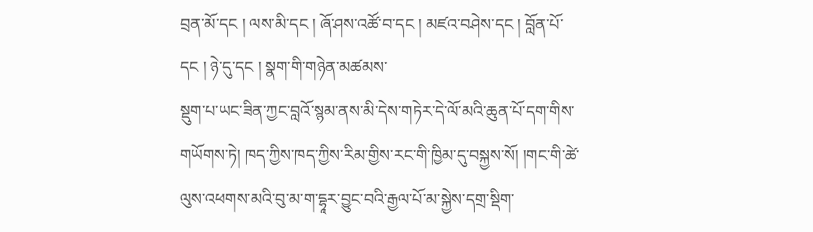བྲན་མོ་དང ། ལས་མི་དང ། ཞོ་ཤས་འཚོ་བ་དང ། མཛའ་བཤེས་དང ། བློན་པོ་དང ། ཉེ་དུ་དང ། སྣག་གི་གཉེན་མཚམས་
སྡུག་པ་ཡང་ཟིན་ཀྱང་བླའོ་སྙམ་ནས་མི་དེས་གཏེར་དེ་ལོ་མའི་ཆུན་པོ་དག་གིས་གཡོགས་ཏེ། ཁད་ཀྱིས་ཁད་ཀྱིས་རིམ་གྱིས་རང་གི་ཁྱིམ་དུ་བསྐྱས་སོ། །གང་གི་ཚེ་ལུས་འཕགས་མའི་བུ་མ་ག་དྷཱར་བྱུང་བའི་རྒྱལ་པོ་མ་སྐྱེས་དགྲ་སྡིག་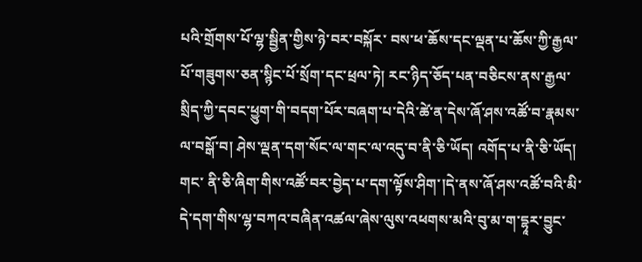པའི་གྲོགས་པོ་ལྷ་སྦྱིན་གྱིས་ཉེ་བར་བསྐོར་ བས་ཕ་ཆོས་དང་ལྡན་པ་ཆོས་ཀྱི་རྒྱལ་པོ་གཟུགས་ཅན་སྙིང་པོ་སྲོག་དང་ཕྲལ་ཏེ། རང་ཉིད་ཅོད་པན་བཅིངས་ནས་རྒྱལ་སྲིད་ཀྱི་དབང་ཕྱུག་གི་བདག་པོར་བཞག་པ་དེའི་ཚེ་ན་དེས་ཞོ་ཤས་འཚོ་བ་རྣམས་ལ་བསྒོ་བ། ཤེས་ལྡན་དག་སོང་ལ་གང་ལ་འདུ་བ་ནི་ཅི་ཡོད། འགོད་པ་ནི་ཅི་ཡོད། གང་ ནི་ཅི་ཞིག་གིས་འཚོ་བར་བྱེད་པ་དག་ལྟོས་ཤིག་།དེ་ནས་ཞོ་ཤས་འཚོ་བའི་མི་དེ་དག་གིས་ལྷ་བཀའ་བཞིན་འཚལ་ཞེས་ལུས་འཕགས་མའི་བུ་མ་ག་དྷཱར་བྱུང་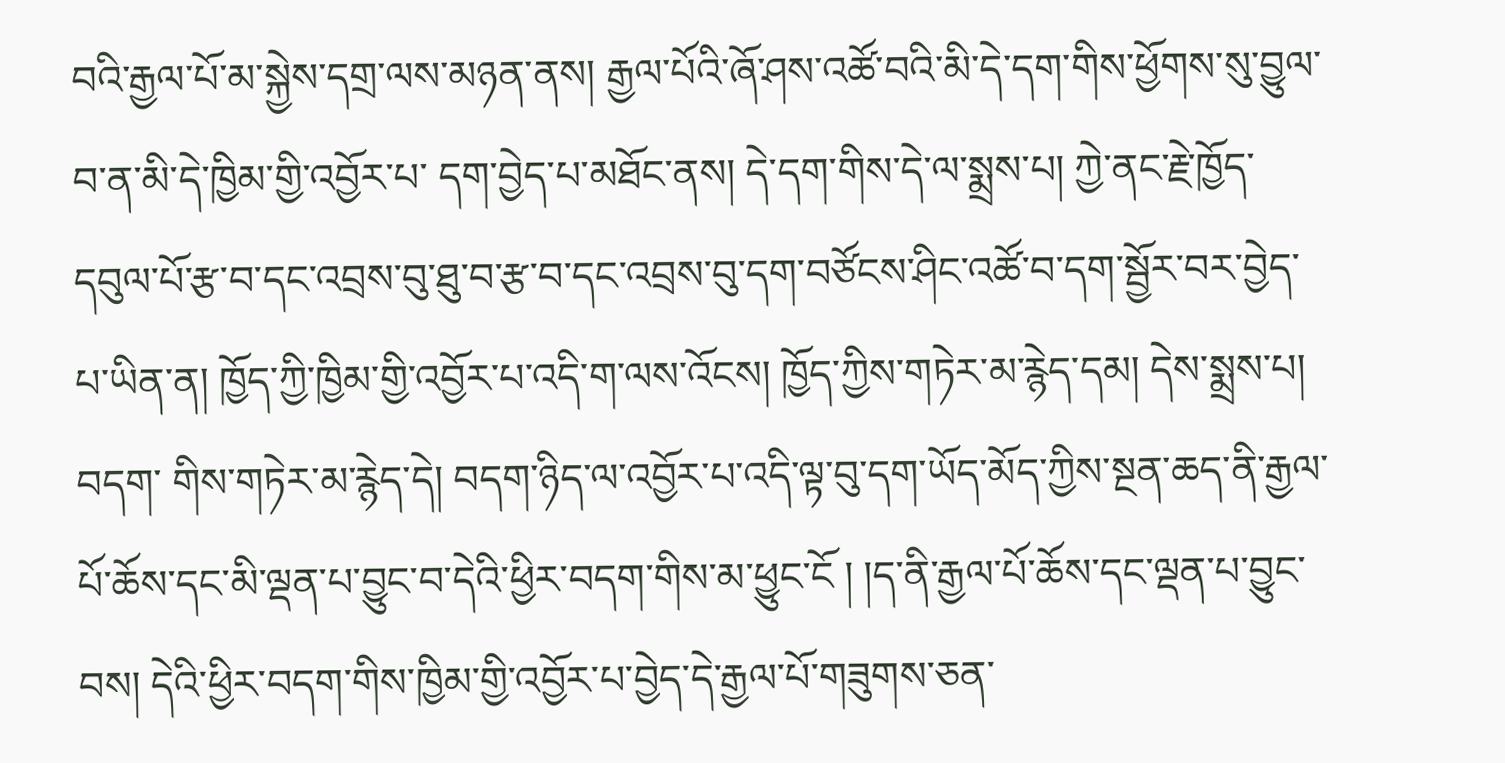བའི་རྒྱལ་པོ་མ་སྐྱེས་དགྲ་ལས་མཉན་ནས། རྒྱལ་པོའི་ཞོ་ཤས་འཚོ་བའི་མི་དེ་དག་གིས་ཕྱོགས་སུ་བྱུལ་བ་ན་མི་དེ་ཁྱིམ་གྱི་འབྱོར་པ་ དག་བྱེད་པ་མཐོང་ནས། དེ་དག་གིས་དེ་ལ་སྨྲས་པ། ཀྱེ་ནང་རྗེ་ཁྱོད་དབུལ་པོ་རྩ་བ་དང་འབྲས་བུ་ཐུ་བ་རྩ་བ་དང་འབྲས་བུ་དག་བཙོངས་ཤིང་འཚོ་བ་དག་སྦྱོར་བར་བྱེད་པ་ཡིན་ན། ཁྱོད་ཀྱི་ཁྱིམ་གྱི་འབྱོར་པ་འདི་ག་ལས་འོངས། ཁྱོད་ཀྱིས་གཏེར་མ་རྙེད་དམ། དེས་སྨྲས་པ། བདག་ གིས་གཏེར་མ་རྙེད་དེ། བདག་ཉིད་ལ་འབྱོར་པ་འདི་ལྟ་བུ་དག་ཡོད་མོད་ཀྱིས་སྔན་ཆད་ནི་རྒྱལ་པོ་ཆོས་དང་མི་ལྡན་པ་བྱུང་བ་དེའི་ཕྱིར་བདག་གིས་མ་ཕྱུང་ངོ ། །ད་ནི་རྒྱལ་པོ་ཆོས་དང་ལྡན་པ་བྱུང་བས། དེའི་ཕྱིར་བདག་གིས་ཁྱིམ་གྱི་འབྱོར་པ་བྱེད་དེ་རྒྱལ་པོ་གཟུགས་ཅན་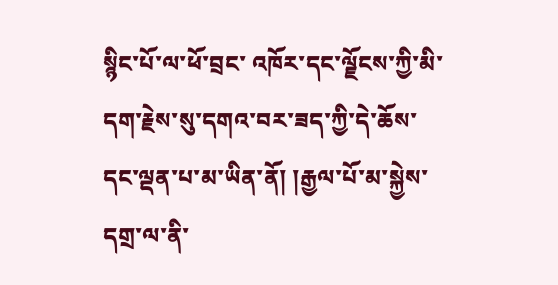སྙིང་པོ་ལ་ཕོ་བྲང་ འཁོར་དང་ལྗོངས་ཀྱི་མི་དག་རྗེས་སུ་དགའ་བར་ཟད་ཀྱི་དེ་ཆོས་དང་ལྡན་པ་མ་ཡིན་ནོ། །རྒྱལ་པོ་མ་སྐྱེས་དགྲ་ལ་ནི་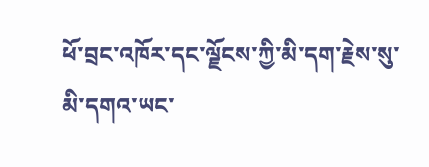ཕོ་བྲང་འཁོར་དང་ལྗོངས་ཀྱི་མི་དག་རྗེས་སུ་མི་དགའ་ཡང་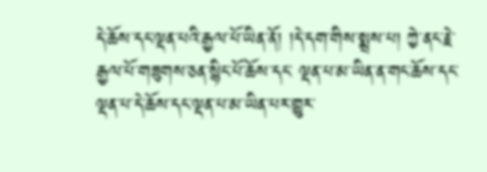དེ་ཆོས་དང་ལྡན་པའི་རྒྱལ་པོ་ཡིན་ནོ། །དེ་དག་གིས་སྨྲས་པ། ཀྱེ་ནང་རྗེ་རྒྱལ་པོ་གཟུགས་ཅན་སྙིང་པོ་ཆོས་དང་ ལྡན་པ་མ་ཡིན་ན་གང་ཆོས་དང་ལྡན་པ་དེ་ཆོས་དང་ལྡན་པ་མ་ཡིན་པར་གྱུར་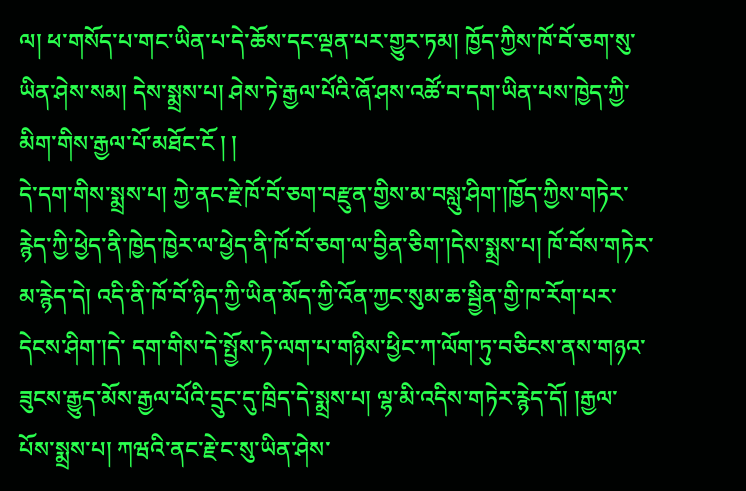ལ། ཕ་གསོད་པ་གང་ཡིན་པ་དེ་ཆོས་དང་ལྡན་པར་གྱུར་ཏམ། ཁྱོད་ཀྱིས་ཁོ་བོ་ཅག་སུ་ཡིན་ཤེས་སམ། དེས་སྨྲས་པ། ཤེས་ཏེ་རྒྱལ་པོའི་ཞོ་ཤས་འཚོ་བ་དག་ཡིན་པས་ཁྱེད་ཀྱི་མིག་གིས་རྒྱལ་པོ་མཐོང་ངོ ། །
དེ་དག་གིས་སྨྲས་པ། ཀྱེ་ནང་རྗེ་ཁོ་བོ་ཅག་བརྫུན་གྱིས་མ་བསླུ་ཤིག་།ཁྱོད་ཀྱིས་གཏེར་རྙེད་ཀྱི་ཕྱེད་ནི་ཁྱེད་ཁྱེར་ལ་ཕྱེད་ནི་ཁོ་བོ་ཅག་ལ་བྱིན་ཅིག་།དེས་སྨྲས་པ། ཁོ་བོས་གཏེར་མ་རྙེད་དེ། འདི་ནི་ཁོ་བོ་ཉིད་ཀྱི་ཡིན་མོད་ཀྱི་འོན་ཀྱང་སུམ་ཆ་སྦྱིན་གྱི་ཁ་རོག་པར་དེངས་ཤིག་།དེ་ དག་གིས་དེ་སྤྱོས་ཏེ་ལག་པ་གཉིས་ཕྱིང་ཀ་ལོག་ཏུ་བཅིངས་ནས་གཉའ་ཟུངས་རྒྱུད་མོས་རྒྱལ་པོའི་དྲུང་དུ་ཁྲིད་དེ་སྨྲས་པ། ལྷ་མི་འདིས་གཏེར་རྙེད་དོ། །རྒྱལ་པོས་སྨྲས་པ། ཀཝའི་ནང་རྗེ་ང་སུ་ཡིན་ཤེས་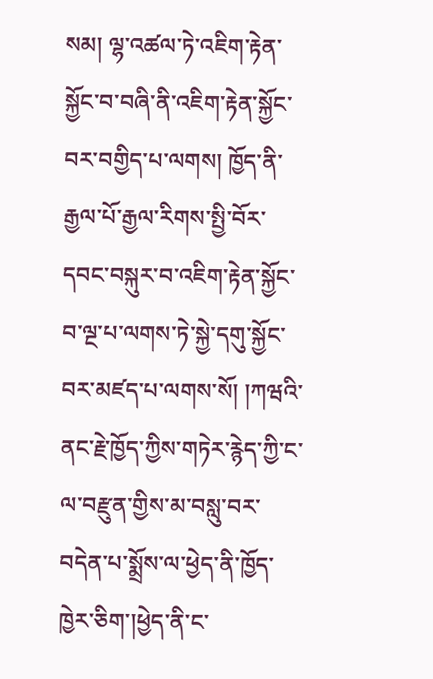སམ། ལྷ་འཚལ་ཏེ་འཇིག་རྟེན་སྐྱོང་བ་བཞི་ནི་འཇིག་རྟེན་སྐྱོང་བར་བགྱིད་པ་ལགས། ཁྱོད་ནི་རྒྱལ་པོ་རྒྱལ་རིགས་སྤྱི་བོར་དབང་བསྐུར་བ་འཇིག་རྟེན་སྐྱོང་བ་ལྔ་པ་ལགས་ཏེ་སྐྱེ་དགུ་སྐྱོང་བར་མཛད་པ་ལགས་སོ། །ཀཝའི་ནང་རྗེ་ཁྱོད་ཀྱིས་གཏེར་རྙེད་ཀྱི་ང་ལ་བརྫུན་གྱིས་མ་བསླུ་བར་བདེན་པ་སྨྲོས་ལ་ཕྱེད་ནི་ཁྱོད་ཁྱེར་ཅིག་།ཕྱེད་ནི་ང་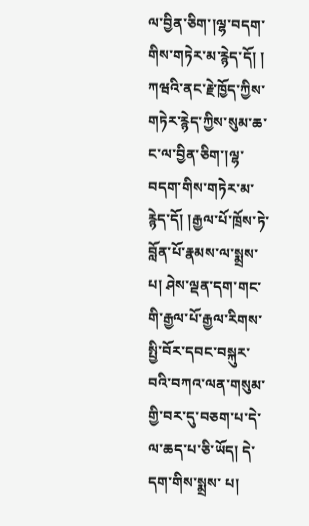ལ་བྱིན་ཅིག་།ལྷ་བདག་གིས་གཏེར་མ་རྙེད་དོ། ། ཀཝའི་ནང་རྗེ་ཁྱོད་ཀྱིས་གཏེར་རྙེད་ཀྱིས་སུམ་ཆ་ང་ལ་བྱིན་ཅིག་།ལྷ་བདག་གིས་གཏེར་མ་རྙེད་དོ། །རྒྱལ་པོ་ཁྲོས་ཏེ་བློན་པོ་རྣམས་ལ་སྨྲས་པ། ཤེས་ལྡན་དག་གང་གི་རྒྱལ་པོ་རྒྱལ་རིགས་སྤྱི་བོར་དབང་བསྐུར་བའི་བཀའ་ལན་གསུམ་གྱི་བར་དུ་བཅག་པ་དེ་ལ་ཆད་པ་ཅི་ཡོད། དེ་དག་གིས་སྨྲས་ པ།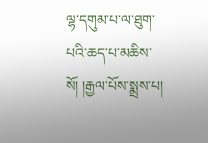ལྷ་དགུམ་པ་ལ་ཐུག་པའི་ཆད་པ་མཆིས་སོ། །རྒྱལ་པོས་སྨྲས་པ།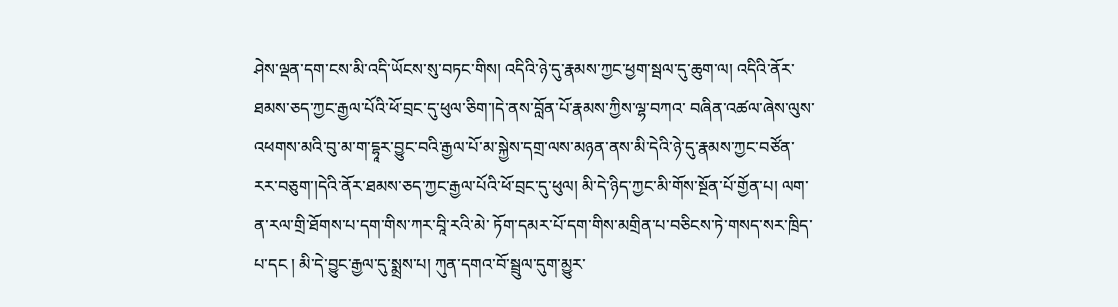ཤེས་ལྡན་དག་ངས་མི་འདི་ཡོངས་སུ་བཏང་གིས། འདིའི་ཉེ་དུ་རྣམས་ཀྱང་ཕྱག་སྦལ་དུ་ཆུག་ལ། འདིའི་ནོར་ཐམས་ཅད་ཀྱང་རྒྱལ་པོའི་ཕོ་བྲང་དུ་ཕུལ་ཅིག་།དེ་ནས་བློན་པོ་རྣམས་ཀྱིས་ལྷ་བཀའ་ བཞིན་འཚལ་ཞེས་ལུས་འཕགས་མའི་བུ་མ་ག་དྷཱར་བྱུང་བའི་རྒྱལ་པོ་མ་སྐྱེས་དགྲ་ལས་མཉན་ནས་མི་དེའི་ཉེ་དུ་རྣམས་ཀྱང་བཙོན་རར་བཅུག་།དེའི་ནོར་ཐམས་ཅད་ཀྱང་རྒྱལ་པོའི་ཕོ་བྲང་དུ་ཕུལ། མི་དེ་ཉིད་ཀྱང་མི་གོས་སྔོན་པོ་གྱོན་པ། ལག་ན་རལ་གྲི་ཐོགས་པ་དག་གིས་ཀར་བཱི་རའི་མེ་ ཏོག་དམར་པོ་དག་གིས་མགྲིན་པ་བཅིངས་ཏེ་གསད་སར་ཁྲིད་པ་དང ། མི་དེ་བྱུང་རྒྱལ་དུ་སྨྲས་པ། ཀུན་དགའ་བོ་སྦྲུལ་དུག་མྱུར་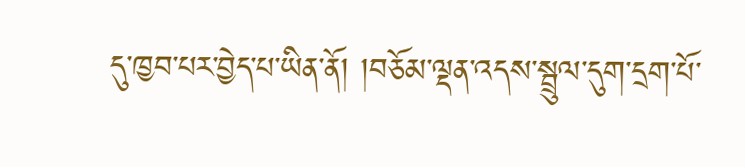དུ་ཁྱབ་པར་བྱེད་པ་ཡིན་ནོ། །བཅོམ་ལྡན་འདས་སྦྲུལ་དུག་དྲག་པོ་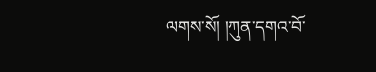ལགས་སོ། །ཀུན་དགའ་བོ་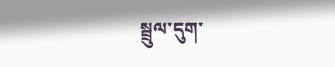སྦྲུལ་དུག་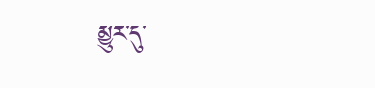མྱུར་དུ་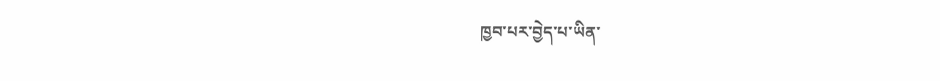ཁྱབ་པར་བྱེད་པ་ཡིན་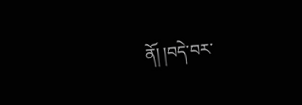ནོ། །བདེ་བར་